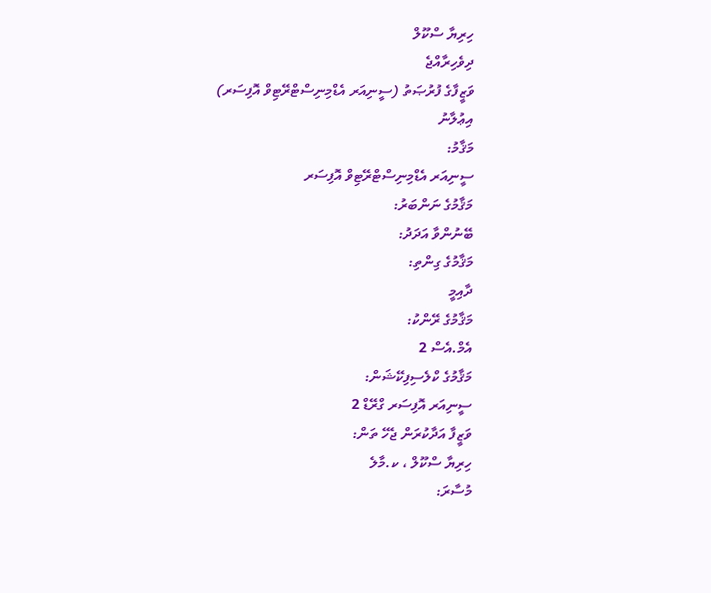ހިރިޔާ ސްކޫލް
ދިވެހިރާއްޖެ
ވަޒީފާގެ ފުރުޞަތު (ސީނިއަރ އެޑްމިނިސްޓްރޭޓިވް އޮފިސަރ)
އިޢުލާނު
މަޤާމު:
ސީނިއަރ އެޑްމިނިސްޓްރޭޓިވް އޮފިސަރ
މަޤާމުގެ ނަންބަރު:
ބޭނުންވާ އަދަދު:
މަޤާމުގެ ގިންތި:
ދާއިމީ
މަޤާމުގެ ރޭންކު:
އެމް.އެސް 2
މަޤާމުގެ ކްލެސިފިކޭޝަން:
ސީނިއަރ އޮފިސަރ ގްރޭޑް 2
ވަޒީފާ އަދާކުރަން ޖެހޭ ތަން:
ހިރިޔާ ސްކޫލް ، ކ.މާލެ
މުސާރަ: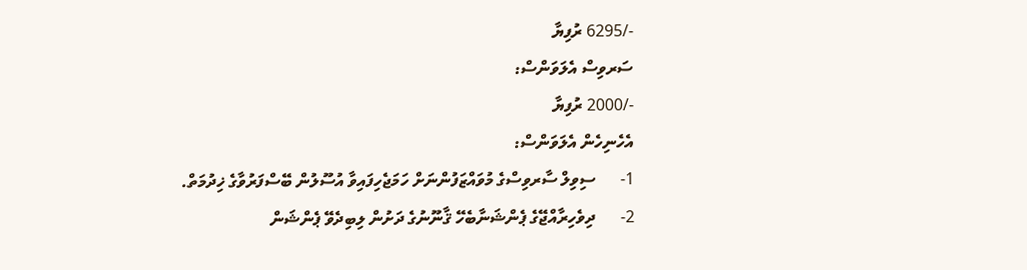-/6295 ރުފިޔާ
ސަރވިސް އެލަވަންސް:
-/2000 ރުފިޔާ
އެހެނިހެން އެލަވަންސް:
1-      ސިވިލް ސާރވިސްގެ މުވައްޒަފުންނަށް ހަމަޖެހިފައިވާ އުސޫލުން ބޭސްފަރުވާގެ ޚިދުމަތް.
2-      ދިވެހިރާއްޖޭގެ ޕެންޝަނާބެހޭ ޤާނޫނުގެ ދަށުން ލިބިދެވޭ ޕެންޝަން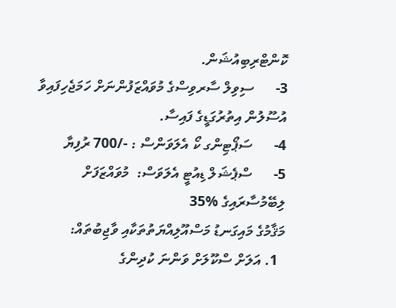ކޮންޓްރިބިއުޝަން.
3-      ސިވިލް ސާރވިސްގެ މުވައްޒަފުންނަށް ހަމަޖެހިފައިވާ އުސޫލުން އިތުރުގަޑީގެ ފައިސާ.
4-      ސަޕޯޓިންގ ކޯ އެލަވަންސް : -/700 ރުފިޔާ
5-      ސްޕެޝަލް ޑިއުޓީ އެލަވަސް:  މުވައްޒަފަށް ލިބޭމުސާރައިގެ %35
މަޤާމުގެ މައިގަނޑު މަސްއޫލިއްޔަތުތަކާއި ވާޖިބުތައް:
  1. އަލަށް ސްކޫލަށް ވަންނަ ކުދިންގެ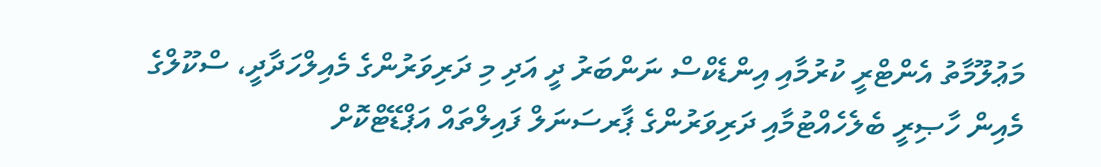މަޢުލޫމާތު އެންޓްރީ ކުރުމާއި އިންޑެކްސް ނަންބަރު ދީ އަދި މި ދަރިވަރުންގެ މެއިލްހަދާދީ، ސްކޫލްގެ މެއިން ހާޞިރީ ބެލެހެއްޓުމާއި ދަރިވަރުންގެ ޕާރސަނަލް ފައިލްތައް އަޕްޑޭޓްކޮށް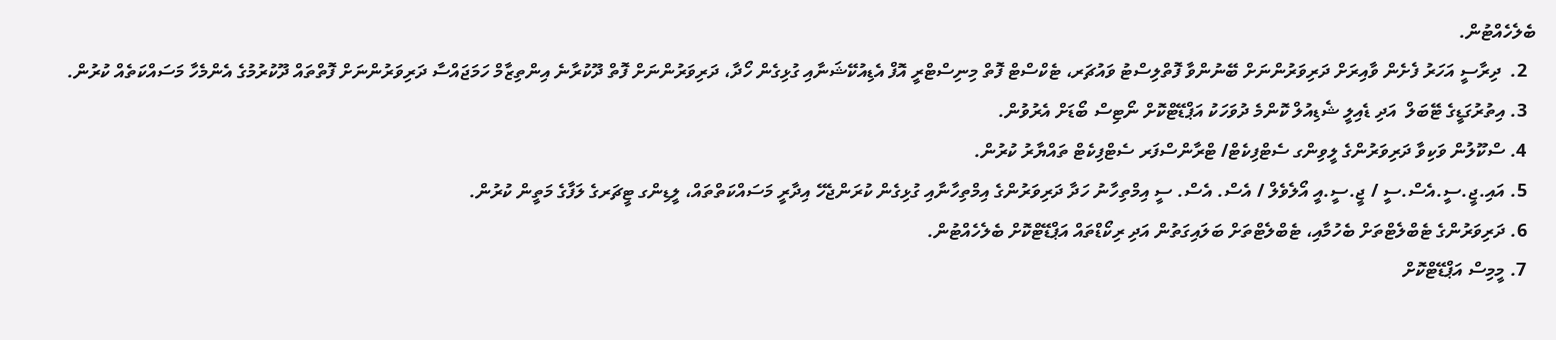ބެލެހެއްޓުން.
  2.  ދިރާސީ އަހަރު ފެށެން ވާއިރަށް ދަރިވަރުންނަށް ބޭނުންވާ ފޮތްލިސްޓު ވައުޗަރ، ޓެކްސްޓް ފޮތް މިނިސްޓްރީ އޮފް އެޑިއުކޭޝަނާއި ގުޅިގެން ހޯދާ، ދަރިވަރުންނަށް ފޮތް ދޫކުރާނެ އިންތިޒާމް ހަމަޖައްސާ ދަރިވަރުންނަށް ފޮތްތައް ދޫކުރުމުގެ އެންމެހާ މަސައްކަތެއް ކުރުން.
  3. އިތުރުގަޑީގެ ޓޭބަލް  އަދި ޑެއިލީ ޝެޑިއުލް ކޮންމެ ދުވަހަކު އަޕްޑޭޓްކޮށް ނޯޓިސް ބޯޑަށް އެރުވުން.
  4. ސްކޫލުން ވަކިވާ ދަރިވަރުންގެ ލީވިންގ ސެޓްފިކެޓް/ ޓްރާންސްފަރ ސެޓްފިކެޓް ތައްޔާރު ކުރުން.
  5. އައި.ޖީ.ސީ.އެސް.ސީ / ޖީ.ސީ.އީ އޯލެވެލް / އެސް. އެސް. ސީ އިމްތިހާނު ހަދާ ދަރިވަރުންގެ އިމްތިހާނާއި ގުޅިގެން ކުރަންޖެހޭ އިދާރީ މަސައްކަތްތައް، ލީޑިންގ ޓީޗަރގެ ލަފާގެ މަތީން ކުރުން.
  6. ދަރިވަރުންގެ ޓެބްލެޓްތަށް ބެހުމާއި، ޓެބްލެޓްތަށް ބަލައިގަތުން އަދި ރިކޯޑްތައް އަޕްޑޭޓްކޮށް ބެލެހެއްޓުން.
  7. މީމިސް އަޕްޑޭޓްކޮށް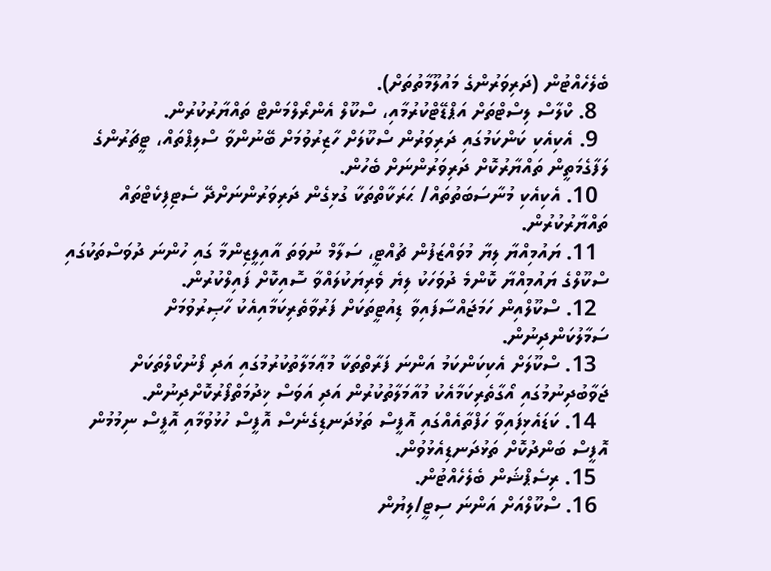ބެލެހެއްޓުން (ދަރިވަރުންގެ މައުލޫމާތުތަށް).
  8. ކްލާސް ލިސްޓްތަށް އަޕްޑޭޓްކުރުމާއި، ސްކޫލް އެންރޯލްމަންޓް ތައްޔާރުކުރުން.
  9. އެކިއެކި ކަންކަމުގައި ދަރިވަރުން ސްކޫލަށް ހާޒިރުވުމަށް ބޭނުންވާ ސްލިޕްތައް، ޓީޗަރުންގެ ލަފާގެމަތީން ތައްޔާރުކޮށް ދަރިވަރުންނަށް ބެހުން.
  10. އެކިއެކި މުނާސަބަތުތައް/ ޙަރަކާތްތަކާ ގުޅިގެން ދަރިވަރުންނަށްދޭ ސެޓިފިކެޓްތައް ތައްޔާރުކުރުން.
  11. ޔައުމިއްޔާ ލިޔާ މުވައްޒަފުން ޗުއްޓީ، ސަލާމް ނުވަތަ އާއިލީޒިންމާ ގައި ހުންނަ ދުވަސްތަކުގައި ސްކޫލްގެ ޔައުމިއްޔާ ކޮންމެ ދުވަހަކު ލިޔެ ވެރިޔަކުލައްވާ ސޮއިކޮށް ފައިލްކުރުން.
  12. ސްކޫލްއިން ހަމަޖައްސާފައިވާ ޑިއުޓީތަކަށް ފަރުވާތެރިކަމާއިއެކު ހާޞިރުވުމަށް ސަމާލުކަންދިނުން.
  13. ސްކޫލަށް އެކިކަންކަމު އަންނަ ފަރާތްތަކާ މުޢާމަލާތުކުރުމުގައި އަދި ފޯނުކޯލްތަކަށް ޖަވާބުދިނުމުގައި އޯގާތެރިކަމާއެކު މުއާމަލާތުކުރުން އަދި އަވަސް ޚިދުމަތްފޯރުކޮށްދިނުން.
  14. ކަޑައެޅިފައިވާ ހަފްތާއެއްގައި އޮފީސް ތަޅުދަނޑިގެނެސް އޮފީސް ހުޅުވުމާއި އޮފީސް ނިމުމުން އޮފީސް ބަންދުކޮށް ތަޅުދަނޑިއެޅުވުން.
  15. ރިސެޕްޝަން ބެލެހެއްޓުން.
  16. ސްކޫލްއަށް އަންނަ ސިޓީ/ލިޔުން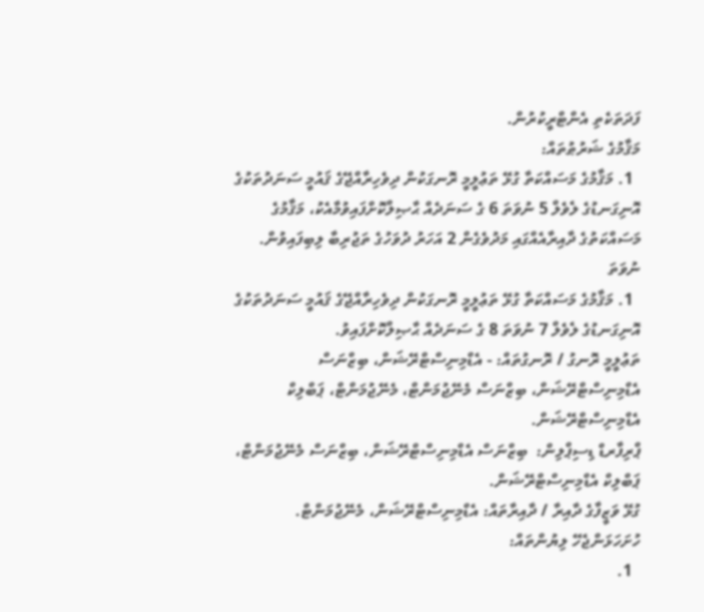ފަދަތަކެތި އެންޓްރީކުރުން.
މަޤާމުގެ ޝަރުޠުތައް:
  1. މަޤާމުގެ މަސައްކަތާ ގުޅޭ ތަޢުލީމީ ރޮނގަކުން ދިވެހިރާއްޖޭގެ ޤައުމީ ސަނަދުތަކުގެ އޮނިގަނޑުގެ ލެވެލް 5 ނުވަތަ 6 ގެ ސަނަދެއް ޙާޞިލްކޮށްފައިވުމާއެކު، މަޤާމުގެ މަސައްކަތުގެ ދާއިރާއެއްގައި މަދުވެގެން 2 އަހަރު ދުވަހުގެ ތަޖުރިބާ ލިބިފައިވުން.
ނުވަތަ
  1. މަޤާމުގެ މަސައްކަތާ ގުޅޭ ތަޢުލީމީ ރޮނގަކުން ދިވެހިރާއްޖޭގެ ޤައުމީ ސަނަދުތަކުގެ އޮނިގަނޑުގެ ލެވެލް 7 ނުވަތަ 8 ގެ ސަނަދެއް ޙާޞިލްކޮށްފައިވު.
ތަޢުލީމީ ރޮނގު / ރޮނގުތައް: - އެޑްމިނިސްޓްރޭޝަން، ބިޒްނަސް އެޑްމިނިސްޓްރޭޝަން، ބިޒްނަސް މެނޭޖުމަންޓް، މެނޭޖުމަންޓް، ޕަބްލިކް އެޑްމިނިސްޓްރޭޝަން.
ޕްރިފާރޑް ޑިސިޕްލިން:  ބިޒްނަސް އެޑްމިނިސްޓްރޭޝަން، ބިޒްނަސް މެނޭޖުމަންޓް، ޕަބްލިކް އެޑްމިނިސްޓްރޭޝަން.
ގުޅޭ ވަޒީފާގެ ދާއިރާ / ދާއިރާތައް: އެޑްމިނިސްޓްރޭޝަން، މެނޭޖުމަންޓް.
ހުށަހަޅަންޖެހޭ ލިޔުންތައް:
  1.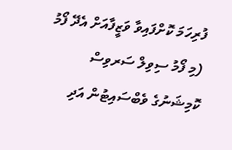ފުރިހަމަ ކޮށްފައިވާ ވަޒީފާއަށް އެދޭ ފޯމު (މި ފޯމު ސިވިލް ސަރވިސް ކޮމިޝަނުގެ ވެބްސައިޓުން އަދި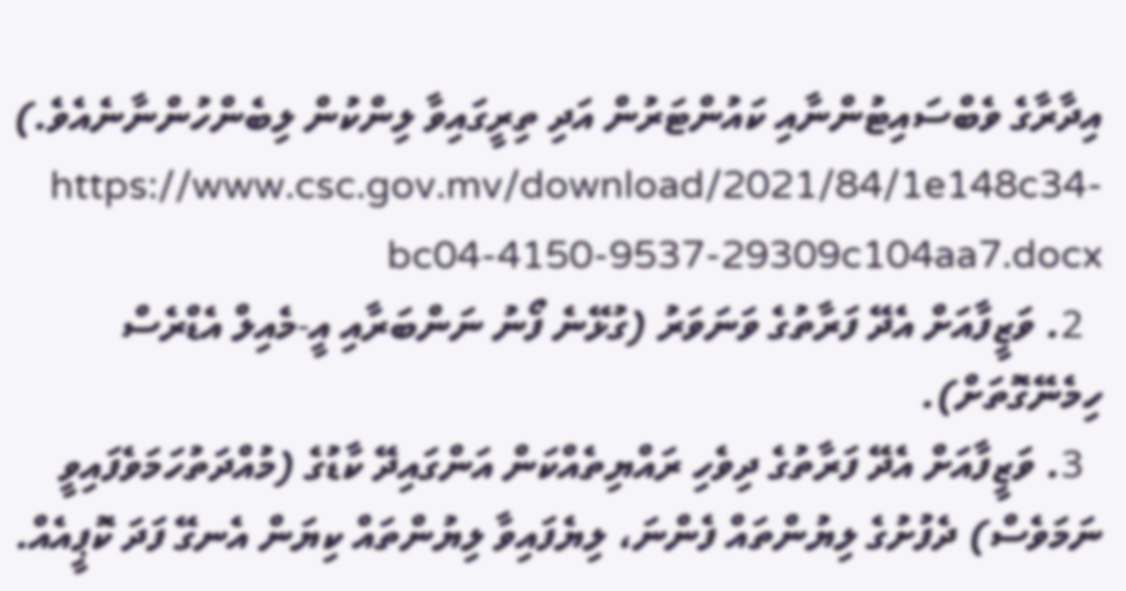އިދާރާގެ ވެބްސައިޓުންނާއި ކައުންޓަރުން އަދި ތިރީގައިވާ ލިންކުން ލިބެންހުންނާނެއެވެ.)  https://www.csc.gov.mv/download/2021/84/1e148c34-bc04-4150-9537-29309c104aa7.docx
  2. ވަޒީފާއަށް އެދޭ ފަރާތުގެ ވަނަވަރު (ގުޅޭނެ ފޯނު ނަންބަރާއި އީ-މެއިލް އެޑްރެސް ހިމެނޭގޮތަށް).
  3. ވަޒީފާއަށް އެދޭ ފަރާތުގެ ދިވެހި ރައްޔިތެއްކަން އަންގައިދޭ ކާޑުގެ (މުއްދަތުހަމަވެފައިވީ ނަމަވެސް) ދެފުށުގެ ލިޔުންތައް ފެންނަ، ލިޔެފައިވާ ލިޔުންތައް ކިޔަން އެނގޭ ފަދަ ކޮޕީއެއް.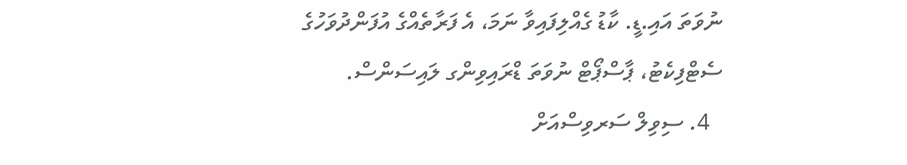ނުވަތަ އައި.ޑީ. ކާޑު ގެއްލިފައިވާ ނަމަ، އެ ފަރާތެއްގެ އުފަންދުވަހުގެ ސެޓްފިކެޓު، ޕާސްޕޯޓް ނުވަތަ ޑްރައިވިންގ ލައިސަންސް.
  4. ސިވިލް ސަރވިސްއަށް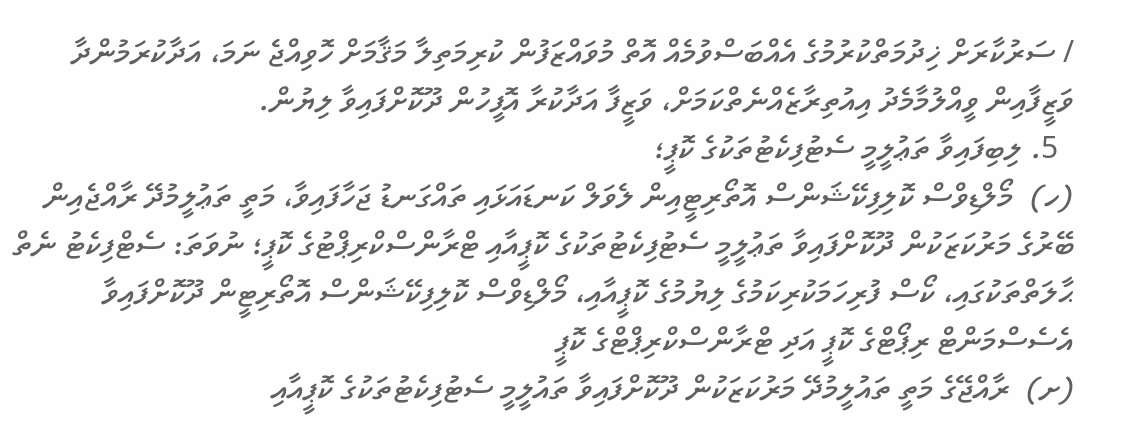/ ސަރުކާރަށް ޚިދުމަތްކުރުމުގެ އެއްބަސްވުމެއް އޮތް މުވައްޒަފުން ކުރިމަތިލާ މަޤާމަށް ހޮވިއްޖެ ނަމަ، އަދާކުރަމުންދާ ވަޒީފާއިން ވީއްލުމާމެދު އިއުތިރާޒެއްނެތްކަމަށް، ވަޒީފާ އަދާކުރާ އޮފީހުން ދޫކޮށްފައިވާ ލިޔުން.
  5. ލިބިފައިވާ ތަޢުލީމީ ސެޓުފިކެޓުތަކުގެ ކޮޕީ؛
(ހ)  މޯލްޑިވްސް ކޮލިފިކޭޝަންސް އޮތޯރިޓީއިން ލެވަލް ކަނޑައަޅައި ތައްގަނޑު ޖަހާފައިވާ، މަތީ ތަޢުލީމުދޭ ރާއްޖެއިން ބޭރުގެ މަރުކަޒަކުން ދޫކޮށްފައިވާ ތަޢުލީމީ ސެޓުފިކެޓުތަކުގެ ކޮޕީއާއި ޓްރާންސްކްރިޕްޓުގެ ކޮޕީ؛ ނުވަތަ: ސެޓްފިކެޓު ނެތް ޙާލަތްތަކުގައި، ކޯސް ފުރިހަމަކުރިކަމުގެ ލިޔުމުގެ ކޮޕީއާއި، މޯލްޑިވްސް ކޮލިފިކޭޝަންސް އޮތޯރިޓީން ދޫކޮށްފައިވާ އެސެސްމަންޓް ރިޕޯޓްގެ ކޮޕީ އަދި ޓްރާންސްކްރިޕްޓްގެ ކޮޕީ
(ށ)  ރާއްޖޭގެ މަތީ ތައުލީމުދޭ މަރުކަޒަކުން ދޫކޮށްފައިވާ ތައުލީމީ ސެޓުފިކެޓުތަކުގެ ކޮޕީއާއި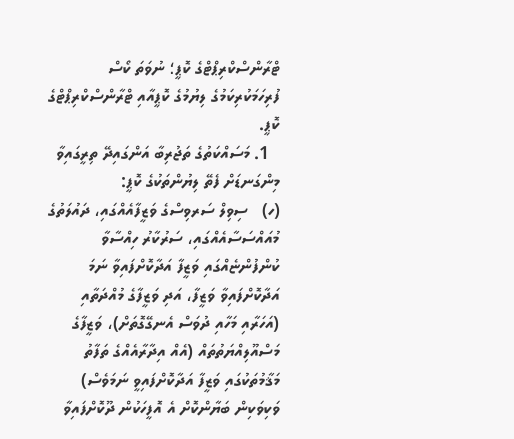ޓްރާންސްކްރިޕްޓްގެ ކޮޕީ؛ ނުވަތަ ކޯސް ފުރިހަމަކުރިކަމުގެ ލިޔުމުގެ ކޮޕީއާއި ޓްރާންސްކްރިޕްޓްގެ ކޮޕީ.
  1. މަސައްކަތުގެ ތަޖުރިބާ އަންގައިދޭ ތިރީގައިވާ މިންގަނޑަށް ފެތޭ ލިޔުންތަކުގެ ކޮޕީ:
(ހ)   ސިވިލް ސަރވިސްގެ ވަޒީފާއެއްގައި، ދައުލަތުގެ މުއައްސަސާއެއްގައި، ސަރުކާރު ހިއްސާވާ ކުންފުންޏެއްގައި ވަޒީފާ އަދާކޮށްފައިވާ ނަމަ އަދާކޮށްފައިވާ ވަޒީފާ، އަދި ވަޒީފާގެ މުއްދަތާއި (އަހަރާއި މަހާއި ދުވަސް އެނގޭގޮތަށް)، ވަޒީފާގެ މަސްއޫލިއްޔަތުތައް (އެއް އިދާރާއެއްގެ ތަފާތު މަޤާމުތަކުގައި ވަޒީފާ އަދާކޮށްފައިވީ ނަމަވެސް) ވަކިވަކިން ބަޔާންކޮށް އެ އޮފީހަކުން ދޫކޮށްފައިވާ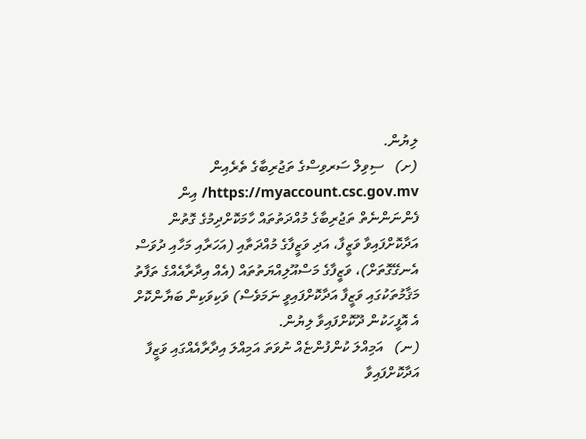ލިޔުން.
(ށ)   ސިވިލް ސަރވިސްގެ ތަޖުރިބާގެ ތެރެއިން https://myaccount.csc.gov.mv/ އިން ފެންނަންނެތް ތަޖުރިބާގެ މުއްދަތުތައް ހާމަކޮށްދިމުގެ ގޮތުން އަދާކޮށްފައިވާ ވަޒީފާ، އަދި ވަޒީފާގެ މުއްދަތާއި (އަހަރާއި މަހާއި ދުވަސް އެނގޭގޮތަށް)، ވަޒީފާގެ މަސްއޫލިއްޔަތުތައް (އެއް އިދާރާއެއްގެ ތަފާތު މަޤާމުތަކުގައި ވަޒީފާ އަދާކޮށްފައިވީ ނަމަވެސް) ވަކިވަކިން ބަޔާންކޮށް އެ އޮފީހަކުން ދޫކޮށްފައިވާ ލިޔުން.
(ނ)   އަމިއްލަ ކުންފުންޏެއް ނުވަތަ އަމިއްލަ އިދާރާއެއްގައި ވަޒީފާ އަދާކޮށްފައިވާ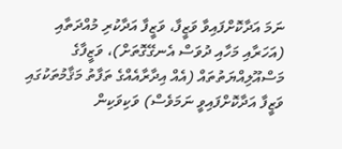ނަމަ އަދާކޮށްފައިވާ ވަޒީފާ، ވަޒީފާ އަދާކުރި މުއްދަތާއި (އަހަރާއި މަހާއި ދުވަސް އެނގޭގޮތަށް)، ވަޒީފާގެ މަސްއޫލިއްޔަތުތައް (އެއް އިދާރާއެއްގެ ތަފާތު މަޤާމުތަކުގައި ވަޒީފާ އަދާކޮށްފައިވީ ނަމަވެސް) ވަކިވަކިން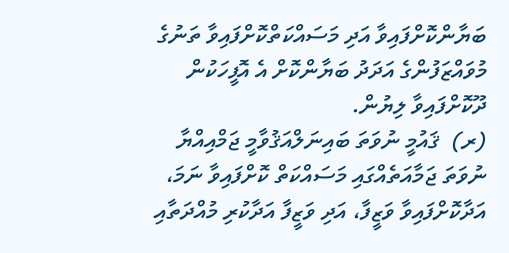ބަޔާންކޮށްފައިވާ އަދި މަސައްކަތްކޮށްފައިވާ ތަނުގެ މުވައްޒަފުންގެ އަދަދު ބަޔާންކޮށް އެ އޮފީހަކުން ދޫކޮށްފައިވާ ލިޔުން.
(ރ)  ޤައުމީ ނުވަތަ ބައިނަލްއަޤުވާމީ ޖަމްއިއްޔާ ނުވަތަ ޖަމާއަތެއްގައި މަސައްކަތް ކޮށްފައިވާ ނަމަ، އަދާކޮށްފައިވާ ވަޒީފާ، އަދި ވަޒީފާ އަދާކުރި މުއްދަތާއި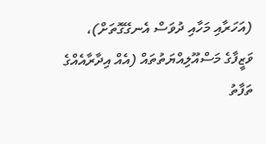(އަހަރާއި މަހާއި ދުވަސް އެނގޭގޮތަށް)، ވަޒީފާގެ މަސްއޫލިއްޔަތުތައް (އެއް އިދާރާއެއްގެ ތަފާތު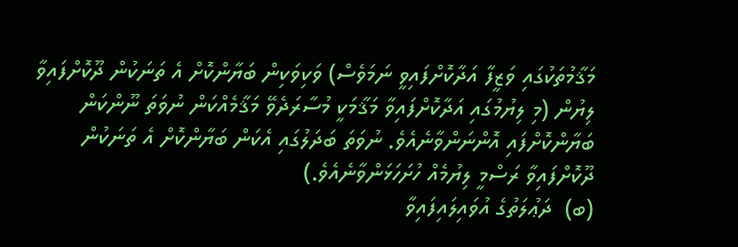މަޤާމުތަކުގައި ވަޒީފާ އަދާކޮށްފައިވީ ނަމަވެސް) ވަކިވަކިން ބަޔާންކޮށް އެ ތަނަކުން ދޫކޮށްފައިވާ ލިޔުން (މި ލިޔުމުގައި އަދާކޮށްފައިވާ މަޤާމަކީ މުސާރަދެވޭ މަޤާމެއްކަން ނުވަތަ ނޫންކަން ބަޔާންކޮށްފައި އޮންނަންވާނެއެވެ. ނުވަތަ ބަދަލުގައި އެކަން ބަޔާންކޮށް އެ ތަނަކުން ދޫކޮށްފައިވާ ރަސްމީ ލިޔުމެއް ހުށަހަޅަންވާނެއެވެ.)
(ބ)  ދަޢުލަތުގެ އުވައިލައިފައިވާ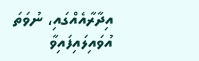އިދާރާއެއްގައި، ނުވަތަ އުވައިލައިފައިވާ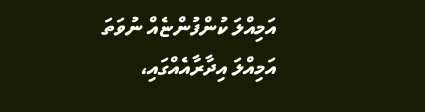އަމިއްލަ ކުންފުންޏެއް ނުވަތަ އަމިއްލަ އިދާރާއެއްގައި،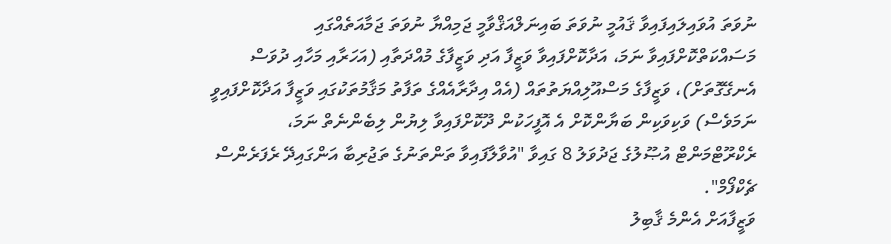ނުވަތަ އުވައިލައިފައިވާ ޤައުމީ ނުވަތަ ބައިނަލްއަޤްވާމީ ޖަމިއްޔާ ނުވަތަ ޖަމާއަތެއްގައި މަސައްކަތްކޮށްފައިވާ ނަމަ، އަދާކޮށްފައިވާ ވަޒީފާ އަދި ވަޒީފާގެ މުއްދަތާއި (އަހަރާއި މަހާއި ދުވަސް އެނގޭގޮތަށް)، ވަޒީފާގެ މަސްއޫލިއްޔަތުތައް (އެއް އިދާރާއެއްގެ ތަފާތު މަޤާމުތަކުގައި ވަޒީފާ އަދާކޮށްފައިވީ ނަމަވެސް) ވަކިވަކިން ބަޔާންކޮށް އެ އޮފީހަކުން ދޫކޮށްފައިވާ ލިޔުން ލިބެންނެތް ނަމަ، ރެކްރޫޓްމަންޓް އުޞޫލުގެ ޖަދުވަލު 8 ގައިވާ "އުވާލާފައިވާ ތަންތަނުގެ ތަޖުރިބާ އަންގައިދޭ ރެފަރެންސް ޗެކްފޯމް".
ވަޒީފާއަށް އެންމެ ޤާބިލު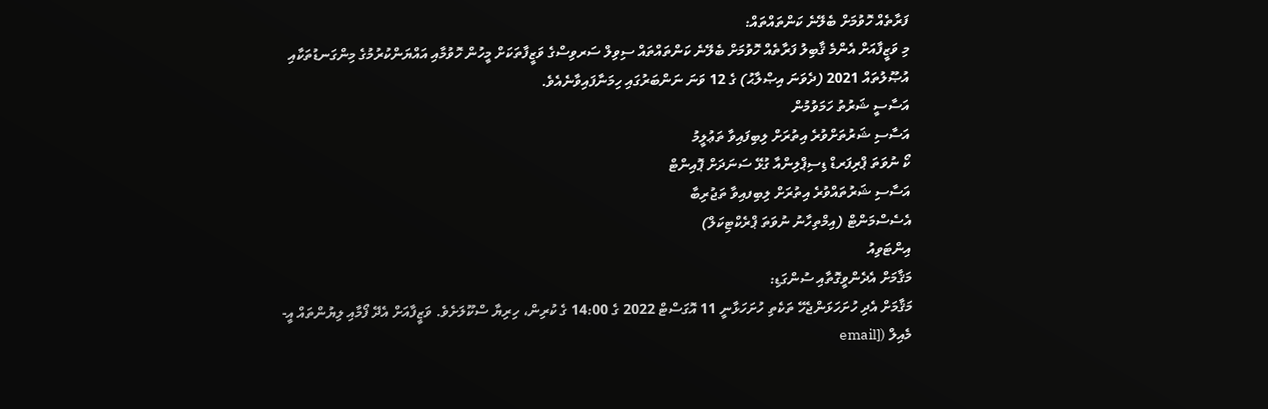ފަރާތެއް ހޮވުމަށް ބެލޭނެ ކަންތައްތައް:
މި ވަޒީފާއަށް އެންމެ ޤާބިލު ފަރާތެއް ހޮވުމަށް ބެލޭނެ ކަންތައްތައް ސިވިލް ސަރވިސްގެ ވަޒީފާތަކަށް މީހުން ހޮވުމާއި އައްޔަންކުރުމުގެ މިންގަނޑުތަކާއި އުޞޫލުތައް 2021 (ދެވަނަ އިޞްލާޙު) ގެ 12 ވަނަ ނަންބަރުގައި ހިމަނާފައިވާނެއެވެ.
އަސާސީ ޝަރުތު ހަމަވުމުން
އަސާސި ޝަރުތަށްވުރެ އިތުރަށް ލިބިފައިވާ ތަޢުލީމު
ކޯ ނުވަތަ ޕްރިފަރޑް ޑިސިޕްލިންއާ ގުޅޭ ސަނަދަށް ޕޮއިންޓް
އަސާސި ޝަރުތައްވުރެ އިތުރަށް ލިބިފއިވާ ތަޖުރިބާ
އެސެސްމަންޓް (އިމްތިހާނު ނުވަތަ ޕްރެކްޓިކަލް)
އިންޓަވިއު
މަޤާމަށް އެދެންވީގޮތާއި ސުންގަޑި:
މަޤާމަށް އެދި ހުށަހަޅަންޖެހޭ ތަކެތި ހުށަހަޅާނީ 11 އޮގަސްޓް 2022 ގެ 14:00 ގެ ކުރިން، ހިރިޔާ ސްކޫލަށެވެ. ވަޒީފާއަށް އެދޭ ފޯމާއި ލިޔުންތައް އީ-މެއިލް ([email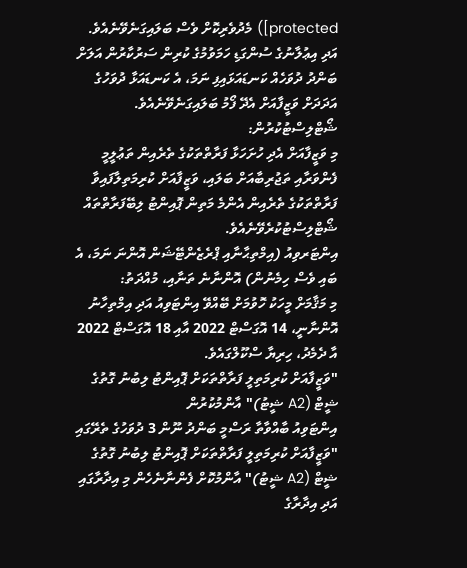protected]) މެދުވެރިކޮށް ވެސް ބަލައިގަނެވޭނެއެވެ.
އަދި އިޢުލާނުގެ ސުންގަޑި ހަމަވުމުގެ ކުރިން ސަރުކާރުން އަލަށް ބަންދު ދުވަހެއް ކަނޑައަޅައިފި ނަމަ، އެ ކަނޑައަޅާ ދުވަހުގެ އަދަދަށް ވަޒީފާއަށް އެދޭ ފޯމު ބަލައިގަނެވޭނެއެވެ.
ޝޯޓްލިސްޓުކުރުން:
މި ވަޒީފާއަށް އެދި ހުށަހަޅާ ފަރާތްތަކުގެ ތެރެއިން ތަޢުލީމީ ފެންވަރާއި ތަޖުރިބާއަށް ބަލައި، ވަޒީފާއަށް ކުރިމަތިލާފައިވާ ފަރާތްތަކުގެ ތެރެއިން އެންމެ މަތިން ޕޮއިންޓު ލިބޭފަރާތްތައް ޝޯޓްލިސްޓުކުރެވޭނެއެވެ.
އިންޓަރވިއު (އިމްތިޙާނާއި ޕްރެޒެންޓޭޝަން އޮންނަ ނަމަ، އެ ބައި ވެސް ހިމެނުން) އޮންނާނެ ތަނާއި، މުއްދަތު:
މި މަޤާމަށް މީހަކު ހޮވުމަށް ބޭއްވޭ އިންޓަވިއު އަދި އިމްތިހާނު  އޮންނާނީ، 14 އޮގަސްޓް 2022 އާއި 18 އޮގަސްޓް 2022 އާ ދެމެދު، ހިރިޔާ ސްކޫލްގައެވެ.
"ވަޒީފާއަށް ކުރިމަތިލީ ފަރާތްތަކަށް ޕޮއިންޓު ލިބުނު ގޮތުގެ ޝީޓް (A2 ޝީޓު)" އާންމުކުރުން
އިންޓަވިއު ބާއްވާތާ ރަސްމީ ބަންދު ނޫން 3 ދުވަހުގެ ތެރޭގައި "ވަޒީފާއަށް ކުރިމަތިލީ ފަރާތްތަކަށް ޕޮއިންޓު ލިބުނު ގޮތުގެ ޝީޓް (A2 ޝީޓު)" އާންމުކޮށް ފެންނާނެހެން މި އިދާރާގައި އަދި އިދާރާގެ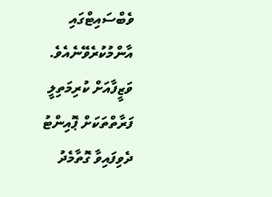ވެބްސައިޓްގައި އާންމުކުރެވޭނެއެވެ. ވަޒީފާއަށް ކުރިމަތިލީ ފަރާތްތަކަށް ޕޮއިންޓު ދެވިފައިވާ ގޮތާމެދު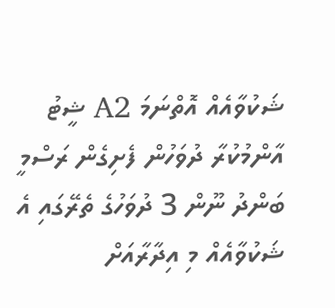ޝަކުވާއެއް އޮތްނަމަ A2 ޝީޓު އާންމުކުރާ ދުވަހުން ފެށިގެން ރަސްމީ ބަންދު ނޫން 3 ދުވަހުގެ ތެރޭގައި އެ ޝަކުވާއެއް މި އިދާރާއަށް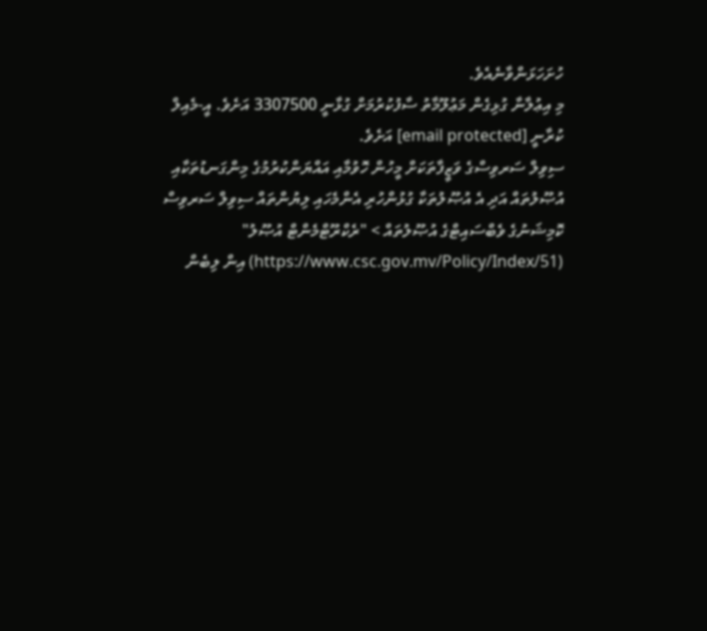ހުށަހަޅަންވާނެއެވެ.
މި އިޢުލާނާ ގުޅިގެން މަޢުލޫމާތު ސާފުކުރުމަށް ގުޅާނީ 3307500 އަށެވެ. އީ-މެއިލް ކުރާނީ [email protected] އަށެވެ.
ސިވިލް ސަރވިސްގެ ވަޒީފާތަކަށް މީހުން ހޮވުމާއި އައްޔަންކުރުމުގެ މިންގަނޑުތަކާއި އުޞޫލުތައް އަދި އެ އުޞޫލުތަކާ ގުޅުންހުރި އެންމެހައި ލިޔުންތައް ސިވިލް ސަރވިސް ކޮމިޝަނުގެ ވެބްސައިޓްގެ އުޞޫލުތައް > "ރެކްރޫޓްމެންޓް އުޞޫލު" (https://www.csc.gov.mv/Policy/Index/51) އިން ލިބެން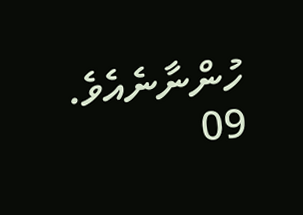ހުންނާނެއެވެ.
09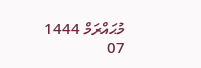މުޙައްރަމް 1444
07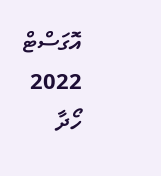އޮގަސްޓް 2022
ހޯދާ